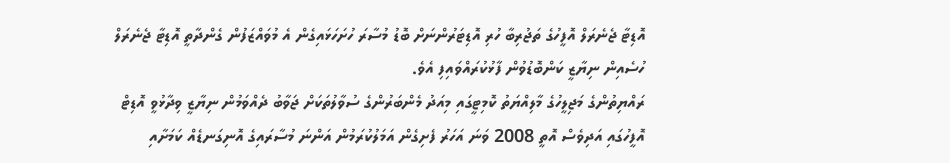އޮޑިޓާ ޖެނެރަލް އޮފީހުގެ ތަޖުރިބާ ހުރި އޮޑިޓަރުންނަށް ބޮޑު މުސާރަ ހުށަހަޅައިގެން އެ މުވައްޒަފުން ގެންދާތީ އޮޑިޓާ ޖެނެރަލް ހުސެއިން ނިޔާޒީ ކަންބޮޑުވުން ފާޅުކުރައްވައިފި އެވެ.
ރައްޔިތުންގެ މަޖިލީހުގެ މާލިއްޔަތު ކޮމިޓީގައި މިއަދު މެންބަރުންގެ ސުވާލުތަކަށް ޖަވާބު ދެއްވަމުން ނިޔާޒީ ވިދާޅުވީ އޮޑިޓް އޮފީހުގައި އަދިވެސް އޮތީ 2008 ވަނަ އަހަރު ފެށިގެން އަމަލުކުރަމުން އަންނަ މުސާރައިގެ އޮނިގަނޑެއް ކަމަށާއި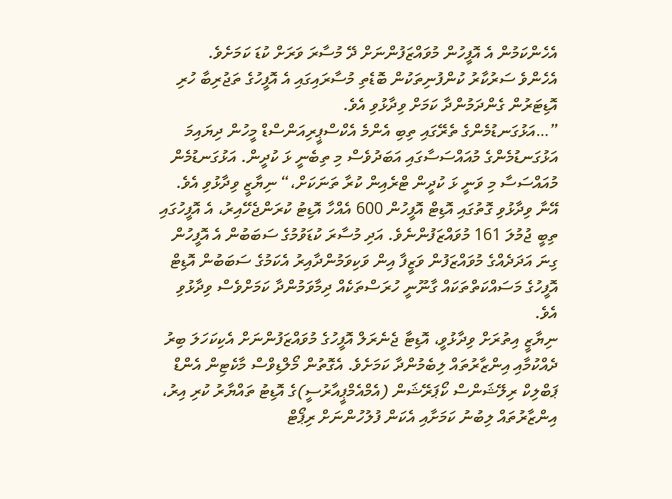އެހެންކަމުން އެ އޮފީހުން މުވައްޒަފުންނަށް ދޭ މުސާރަ ވަރަށް ކުޑަ ކަމަށެވެ.
އެހެންވެ ސަރުކާރު ކުންފުނިތަކުން ބޮޑެތި މުސާރައިގައި އެ އޮފީހުގެ ތަޖުރިބާ ހުރި އޮޑިޓަރުން ގެންދަމުންދާ ކަމަށް ވިދާޅުވި އެވެ.
”…އަޅުގަނޑުމެންގެ ތެރޭގައި ތިބި އެންމެ އެކްސްޕީރިއަންސްޑް މީހުން ދިޔައިމަ އަޅުގަނޑުމެންގެ މުއައްސަސާގައި އަބަދުވެސް މި ތިބެނީ ޅަ ކުދީން. އަޅުގަނޑުމެން މުއައްސަސާ މި ވަނީ ޅަ ކުދީން ޓްރެއިން ކުރާ ތަނަކަށް،“ ނިޔާޒީ ވިދާޅުވި އެވެ.
އޭނާ ވިދާޅުވި ގޮތުގައި އޮޑިޓް އޮފީހުން 600 އެއްހާ އޮޑިޓު ކުރަންޖެހޭއިރު، އެ އޮފީހުގައި ތިބީ ޖުމުލަ 161 މުވައްޒަފުންނެވެ. އަދި މުސާރަ ކުޑަވުމުގެ ސަބަބުން އެ އޮފީހުން ގިނަ އަދަދެއްގެ މުވައްޒަފުން ވަޒީފާ އިން ވަކިވަމުންދާއިރު އެކަމުގެ ސަބަބުން އޮޑިޓް އޮފީހުގެ މަސައްކަތްތަކައް ގާނޫނީ ހުރަސްތަކެއް ދިމާވަމުންދާ ކަމަށްވެސް ވިދާޅުވި އެވެ.
ނިޔާޒީ އިތުރަށް ވިދާޅުވީ، އޮޑިޓާ ޖެނެރަލް އޮފީހުގެ މުވައްޒަފުންނަށް އެކިކަހަލަ ބިރު ދެއްކުމާއި އިންޒާރުތައް ލިބެމުންދާ ކަމަށެވެ. އެގޮތުން މޯލްޑިވްސް މާކެޓިން އެންޑް ޕަބްލިކް ރިލޭޝަންސް ކޯޕަރޭޝަން (އެމްއެމްޕީއާރުސީ)ގެ އޮޑިޓު ތައްޔާރު ކުރި އިރު، އިންޒާރުތައް ލިބުނު ކަމަށާއި އެކަން ފުލުހުންނަށް ރިޕޯޓް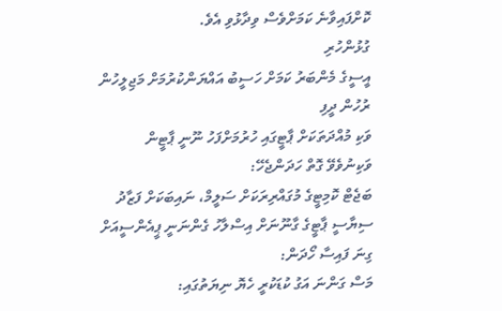ކޮށްފައިވާނެ ކަމަށްވެސް ވިދާޅުވި އެވެ.
ގުޅުންހުރި
އީސީގެ މެންބަރު ކަމަށް ހަސީބު އައްޔަންކުރުމަށް މަޖިލީހުން ރުހުން ދީފި
ވަކި މުއްދަތަކަށް ޕާޓީގައި ހުރުމަށްފަހު ނޫނީ ޕާޓީން ވަކިނުވެވޭ ގޮތް ހަދަންޖެހޭ:
ބަޖެޓް ކޮމިޓީގެ މުގައްރިރަކަށް ސަލީމް، ނައިބަކަށް ފަޒާދު
ސިޔާސީ ޕާޓީގެ ގާނޫނަށް އިސްލާހު ގެންނަނީ ޕީއެންސީއަށް ގިނަ ފައިސާ ހޯދަން:
މަސް ގަންނަ އަގު ކުޑަކުރީ ހެޔޮ ނިޔަތުގައި: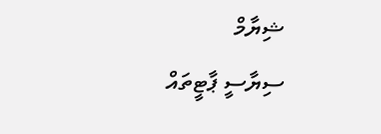ޝިޔާމް
ސިޔާސީ ޕާޓީތައް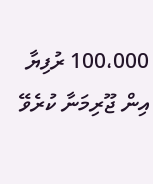100،000 ރުފިޔާ އިން ޖޫރިމަނާ ކުރެވޭ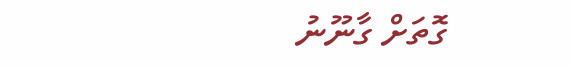ގޮތަށް ގާނޫނު